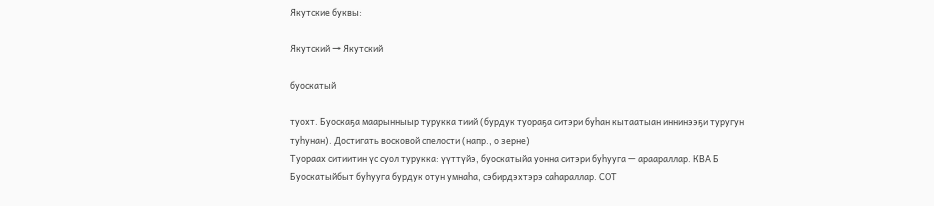Якутские буквы:

Якутский → Якутский

буоскатый

туохт. Буоскаҕа маарынныыр турукка тиий (бурдук туораҕа ситэри буһан кытаатыан иннинээҕи туругун туһунан). Достигать восковой спелости (напр., о зерне)
Туораах ситиитин үс суол турукка: үүттүйэ, буоскатыйа уонна ситэри буһууга — араараллар. КВА Б
Буоскатыйбыт буһууга бурдук отун умнаһа, сэбирдэхтэрэ саһараллар. СОТ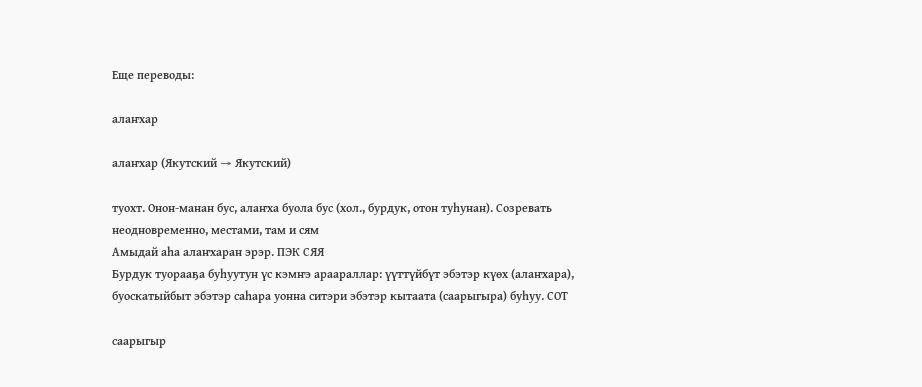Еще переводы:

алаҥхар

алаҥхар (Якутский → Якутский)

туохт. Онон-манан бус, алаҥха буола бус (хол., бурдук, отон туһунан). Созревать неодновременно, местами, там и сям
Амыдай аһа алаҥхаран эрэр. ПЭК СЯЯ
Бурдук туорааҕа буһуутун үс кэмҥэ араараллар: үүттүйбүт эбэтэр күөх (алаҥхара), буоскатыйбыт эбэтэр саһара уонна ситэри эбэтэр кытаата (саарыгыра) буһуу. СОТ

саарыгыр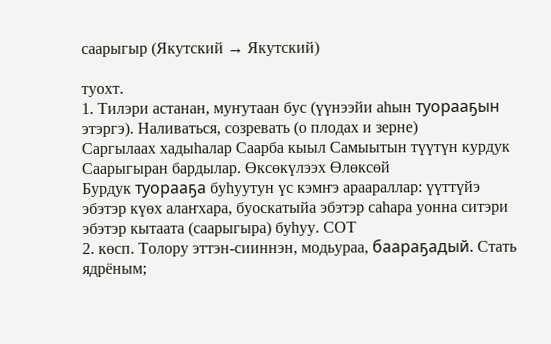саарыгыр (Якутский → Якутский)

туохт.
1. Тилэри астанан, муҥутаан бус (үүнээйи аһын туорааҕын этэргэ). Наливаться, созревать (о плодах и зерне)
Саргылаах хадыһалар Саарба кыыл Самыытын түүтүн курдук Саарыгыран бардылар. Өксөкүлээх Өлөксөй
Бурдук туорааҕа буһуутун үс кэмҥэ араараллар: үүттүйэ эбэтэр күөх алаҥхара, буоскатыйа эбэтэр саһара уонна ситэри эбэтэр кытаата (саарыгыра) буһуу. СОТ
2. көсп. Толору эттэн-сииннэн, модьураа, баараҕадый. Стать ядрёным;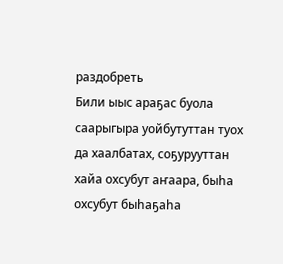раздобреть
Били ыыс араҕас буола саарыгыра уойбутуттан туох да хаалбатах, соҕурууттан хайа охсубут аҥаара, быһа охсубут быһаҕаһа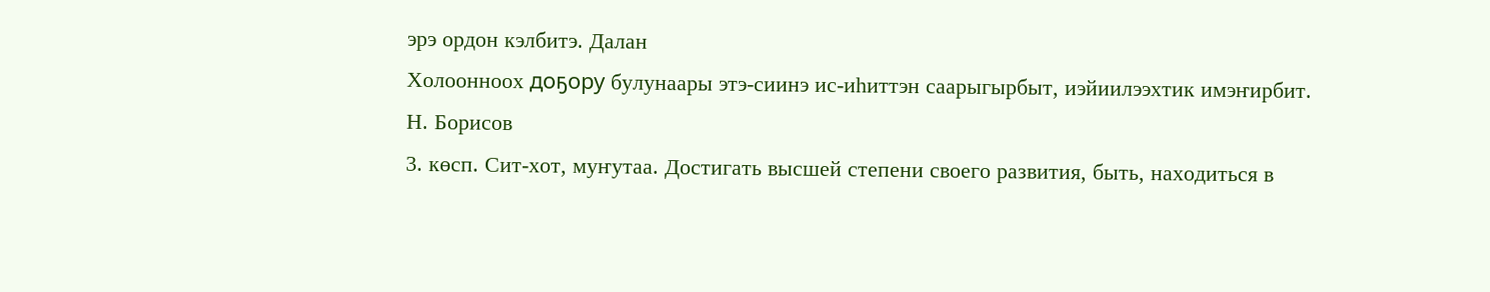эрэ ордон кэлбитэ. Далан
Холоонноох доҕору булунаары этэ-сиинэ ис-иһиттэн саарыгырбыт, иэйиилээхтик имэҥирбит. Н. Борисов
3. көсп. Сит-хот, муҥутаа. Достигать высшей степени своего развития, быть, находиться в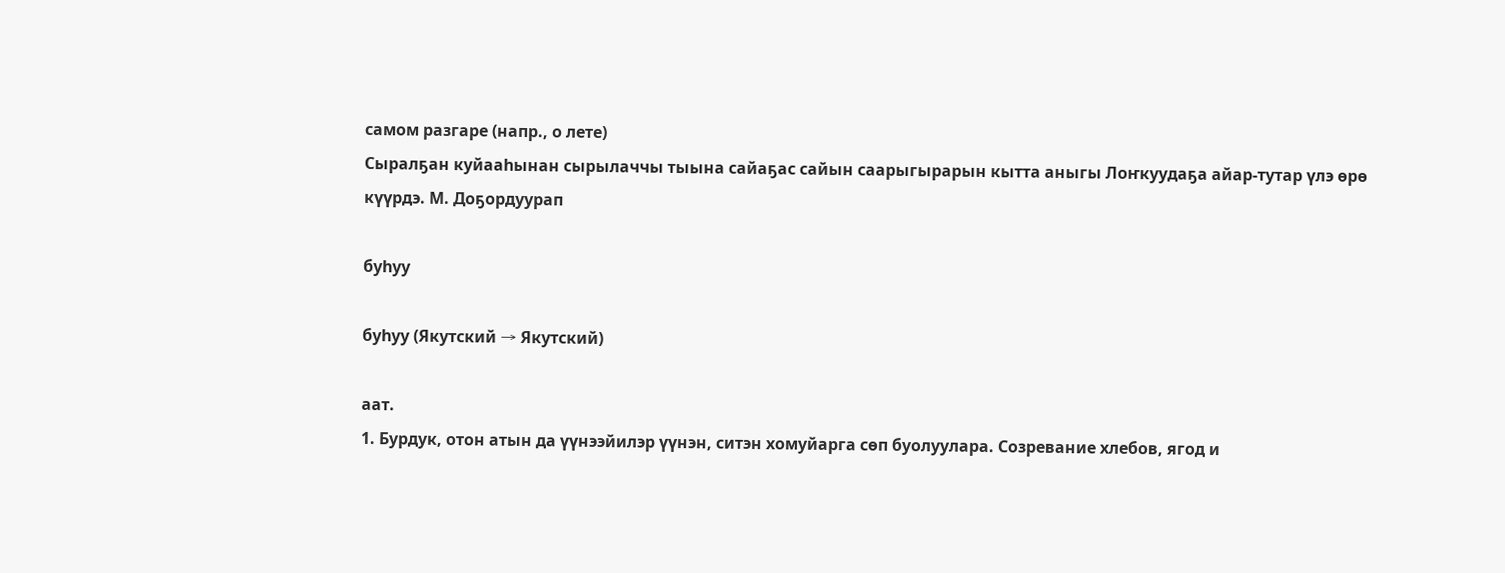самом разгаре (напр., о лете)
Сыралҕан куйааһынан сырылаччы тыына сайаҕас сайын саарыгырарын кытта аныгы Лоҥкуудаҕа айар-тутар үлэ өрө күүрдэ. М. Доҕордуурап

буһуу

буһуу (Якутский → Якутский)

аат.
1. Бурдук, отон атын да үүнээйилэр үүнэн, ситэн хомуйарга сөп буолуулара. Созревание хлебов, ягод и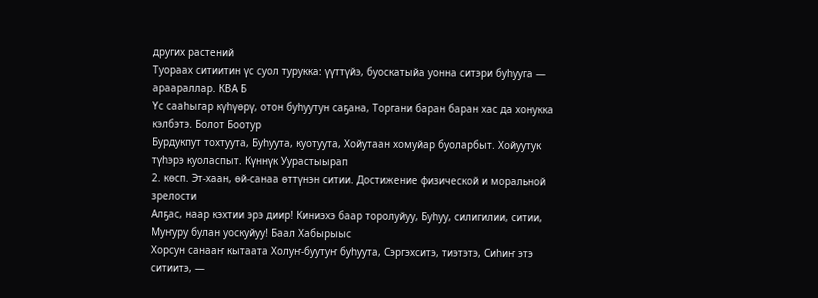других растений
Туораах ситиитин үс суол турукка: үүттүйэ, буоскатыйа уонна ситэри буһууга — араараллар. КВА Б
Үс сааһыгар күһүөрү, отон буһуутун саҕана, Торгани баран баран хас да хонукка кэлбэтэ. Болот Боотур
Бурдукпут тохтуута, Буһуута, куотуута, Хойутаан хомуйар буоларбыт. Хойуутук түһэрэ куоласпыт. Күннүк Уурастыырап
2. көсп. Эт-хаан, өй-санаа өттүнэн ситии. Достижение физической и моральной зрелости
Алҕас, наар кэхтии эрэ диир! Киниэхэ баар торолуйуу, Буһуу, силигилии, ситии, Муҥуру булан уоскуйуу! Баал Хабырыыс
Хорсун санааҥ кытаата Холуҥ-буутуҥ буһуута, Сэргэхситэ, тиэтэтэ, Сиһиҥ этэ ситиитэ, —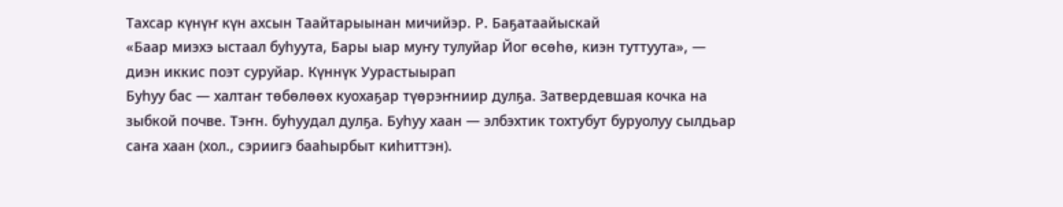Тахсар күнүҥ күн ахсын Таайтарыынан мичийэр. Р. Баҕатаайыскай
«Баар миэхэ ыстаал буһуута, Бары ыар муҥу тулуйар Йог өсөһө, киэн туттуута», — диэн иккис поэт суруйар. Күннүк Уурастыырап
Буһуу бас — халтаҥ төбөлөөх куохаҕар түөрэҥниир дулҕа. Затвердевшая кочка на зыбкой почве. Тэҥн. буһуудал дулҕа. Буһуу хаан — элбэхтик тохтубут буруолуу сылдьар саҥа хаан (хол., сэриигэ бааһырбыт киһиттэн).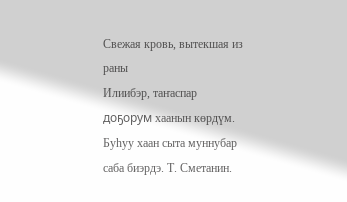Свежая кровь, вытекшая из раны
Илиибэр, таҥаспар доҕорум хаанын көрдүм. Буһуу хаан сыта муннубар саба биэрдэ. Т. Сметанин.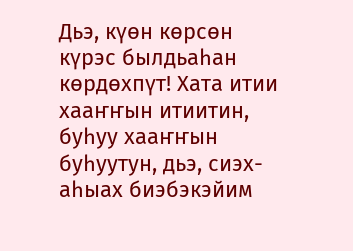Дьэ, күөн көрсөн күрэс былдьаһан көрдөхпүт! Хата итии хааҥҥын итиитин, буһуу хааҥҥын буһуутун, дьэ, сиэх-аһыах биэбэкэйим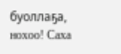буоллаҕа, нохоо! Саха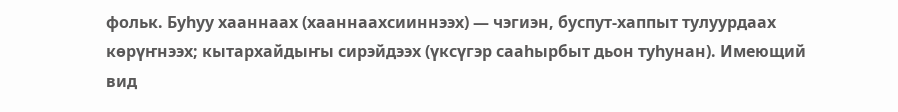фольк. Буһуу хааннаах (хааннаахсииннээх) — чэгиэн, буспут-хаппыт тулуурдаах көрүҥнээх; кытархайдыҥы сирэйдээх (үксүгэр сааһырбыт дьон туһунан). Имеющий вид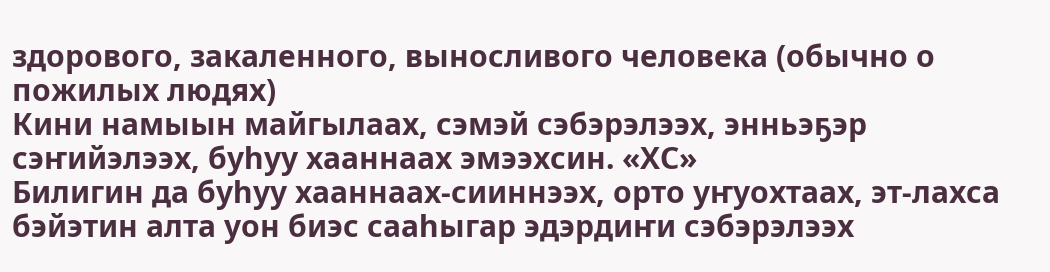здорового, закаленного, выносливого человека (обычно о пожилых людях)
Кини намыын майгылаах, сэмэй сэбэрэлээх, энньэҕэр сэҥийэлээх, буһуу хааннаах эмээхсин. «ХС»
Билигин да буһуу хааннаах-сииннээх, орто уҥуохтаах, эт-лахса бэйэтин алта уон биэс сааһыгар эдэрдиҥи сэбэрэлээх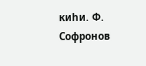киһи. Ф. Софронов